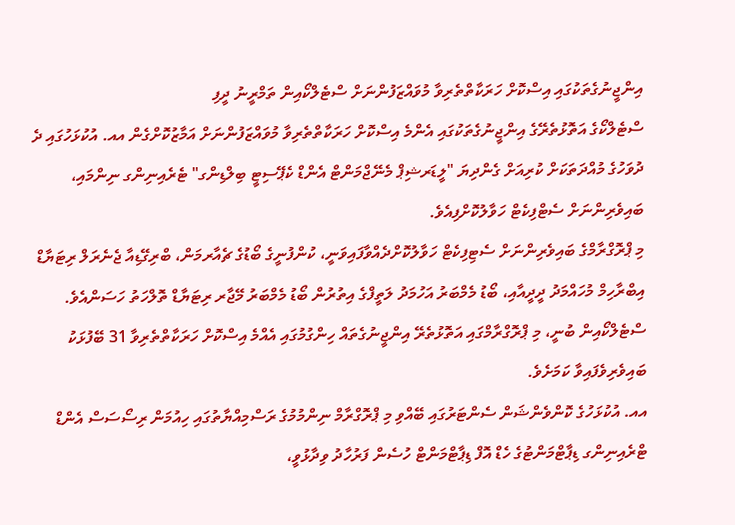އިންޖީނުގެތަކުގައި އިސްކޮށް ހަރަކާތްތެރިވާ މުވައްޒަފުންނަށް ސްޓެލްކޯއިން ތަމްރީނު ދީފި
ސްޓެލްކޯގެ އަތޮޅުތެރޭގެ އިންޖީނުގެތަކުގައި އެންމެ އިސްކޮށް ހަރަކާތްތެރިވާ މުވައްޒަފުންނަށް އަމާޒުކޮށްގެން އއ. އުކުޅަހުގައި ދެ ދުވަހުގެ މުއްދަތަކަށް ކުރިއަށް ގެންދިޔަ "ލީޑަރޝިޕް މެނޭޖްމަންޓް އެންޑް ކެޕޭސިޓީ ބިލްޑިންގ" ޓެރެއިނިންގ ނިންމައި، ބައިވެރިންނަށް ސެޓްފިކެޓް ހަވާލުކޮށްފިއެވެ.
މި ޕްރޮގްރާމްގެ ބައިވެރިންނަށް ސެޓިފިކެޓް ހަވާލުކޮށްދެއްވާފައިވަނީ، ކުންފުނީގެ ބޯޑުގެ ޗެއާރމަން، ބްރިގޭޑިއާ ޖެނެރަލް ރިޓަޔާޑް އިބްރާހިމް މުހައްމަދު ދީދީއާއި، ބޯޑު މެމްބަރު އަހުމަދު ލަތީފްގެ އިތުރުން ބޯޑު މެމްބަރު މޭޖާރ ރިޓަޔާޑް ތޮލްހަތު ހަސަންއެވެ.
ސްޓެލްކޯއިން ބުނީ، މި ޕްރޮގްރާމްގައި އަތޮޅުތެރޭ އިންޖީނުގެތައް ހިންގުމުގައި އެއްމެ އިސްކޮށް ހަރަކާތްތެރިވާ 31 ބޭފުޅަކު ބައިވެރިވެފައިވާ ކަމަށެވެ.
އއ. އުކުޅަހުގެ ކޮންވެންޝަން ސެންޓަރުގައި ބޭއްވި މި ޕްރޮގްރާމް ނިންމުމުގެ ރަސްމިއްޔާތުގައި ހިއުމަން ރިސޯސަސް އެންޑް ޓްރެއިނިންގ ޑިޕާޓްމަންޓުގެ ހެޑް އޮފް ޑިޕާޓްމަންޓް ހުސެން ފަރުހާދު ވިދާޅުވީ،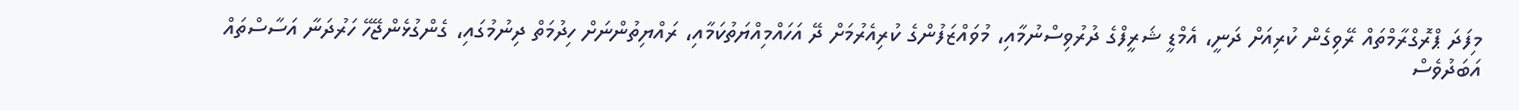މިފަދަ ޕްރޮގްރާމްތައް ރޭވިގެން ކުރިއަށް ދަނީ، އެމްޑީ ޝަރީފްގެ ދުރުވިސްނުމާއި، މުވައްޒަފުންގެ ކުރިއެރުމަށް ދޭ އަހައްމިއްޔަތުކަމާއި، ރައްޔިތުންނަށް ހިދުމަތް ދިނުމުގައި، ގެންގުޅެންޖޭހޭ ހަރުދަނާ އަސާސްތައް އަބަދުވެސް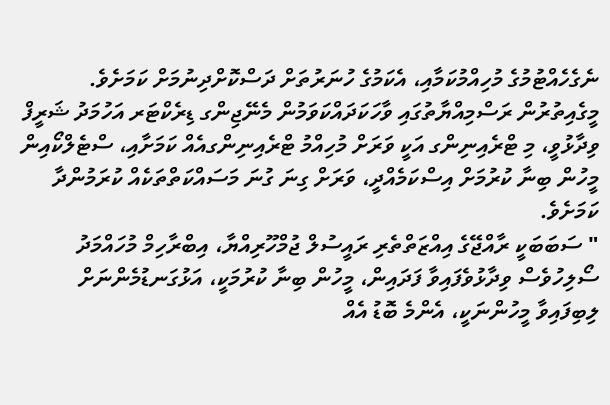ނެގެހެއްޓުމުގެ މުހިއްމުކަމާއި، އެކަމުގެ ހުނަރުތަށް ދަސްކޮށްދިނުމަށް ކަމަށެވެ.
މީގެއިތުރުން ރަސްމިއްޔާތުގައި ވާހަކަދައްކަވަމުން މެނޭޖިންގ ޑިރެކްޓަރ އަހުމަދު ޝަރީފް ވިދާޅުވީ، މި ޓްރެއިނިންގ އަކީ ވަރަށް މުހިއްމު ޓްރެއިނިންގއެއް ކަމަށާއި، ސްޓެލްކޯއިން މީހުން ބިނާ ކުރުމަށް އިސްކަމެއްދީ، ވަރަށް ގިނަ ގުނަ މަސައްކަތްތަކެއް ކުރަމުންދާ ކަމަށެވެ.
" ސަބަބަކީ ރާއްޖޭގެ އިއްޒަތްތެރި ރައީސުލް ޖުމްހޫރިއްޔާ، އިބްރާހިމް މުހައްމަދު ސޯލިހުވެސް ވިދާޅުވެފައިވާ ފަދައިން، މީހުން ބިނާ ކުރުމަކީ، އަޅުގަނޑުމެންނަށް ލިބިފައިވާ މީހުންނަކީ، އެންމެ ބޮޑު އެއް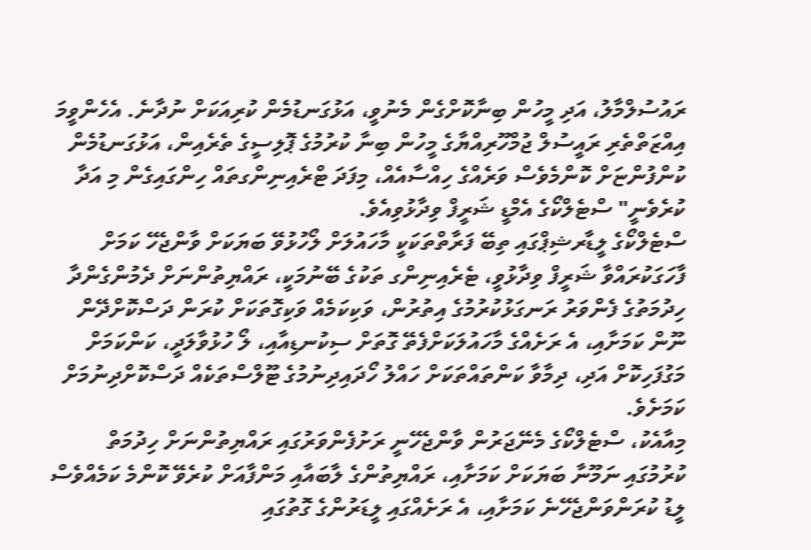ރައުސުލްމާލު، އަދި މީހުން ބިނާކޮށްގެން މެނުވީ، އަޅުގަނޑުމެން ކުރިއަކަށް ނުދާނެ. އެހެންވީމަ އިއްޒަތްތެރި ރައީސުލް ޖުމްހޫރިއްޔާގެ މީހުން ބިނާ ކުރުމުގެ ޕޮލިސީގެ ތެރެއިން، އަޅުގަނޑުމެން ކުންފުންޏަށް ކޮންމެވެސް ވަރެއްގެ ހިއްސާއެއް، މިފަދަ ޓްރެއިނިންގތައް ހިންގައިގެން މި އަދާ ކުރެވެނީ" ސްޓެލްކޯގެ އެމްޑީ ޝަރީފް ވިދާޅުވިއެވެ.
ސްޓެލްކޯގެ ލީޑާރޝިޕްގައި ތިބޭ ފަރާތްތަކަކީ މާހައުލަށް ލޯހުޅުވޭ ބަޔަކަށް ވާންޖެހޭ ކަމަށް ފާހަގަކުރައްވާ ޝަރީފް ވިދާޅުވީ، ޓެރެއިނިންގ ތަކުގެ ބޭނުމަކީ، ރައްޔިތުންނަށް ދެމުންގެންދާ ހިދުމަތުގެ ފެންވަރު ރަނގަޅުކުރުމުގެ އިތުރުން، ވަކިކަމެއް ވަކިގޮތަކަށް ކުރަން ދަސްކޮށްދޭން ނޫން ކަމަށާއި، އެ ރަށެއްގެ މާހައުލަކަށްފެތޭ ގޮތަށް ސިކުނޑިއާއި، ލޯ ހުޅުވާލަދީ، ކަންކަމަށް މަގުފަހިކޮށް އަދި، ދިމާވާ ކަންތައްތަކަށް ހައްލު ހޯދައިދިނުމުގެ ޓޫލްސްތަކެއް ދަސްކޮށްދިނުމަށް ކަމަށެވެ.
މިއާއެކު، ސްޓެލްކޯގެ މެނޭޖަރުން ވާންޖެހޭނީ ރަށުފެންވަރުގައި ރައްޔިތުންނަށް ހިދުމަތް ކުރުމުގައި ނަމޫނާ ބަޔަކަށް ކަމަށާއި، ރައްޔިތުންގެ ލާބައާއި މަންފާއަށް ކުރެވޭ ކޮންމެ ކަމެއްވެސް ލީޑު ކުރަންވަންޖެހޭނެ ކަމަށާއި، އެ ރަށެއްގައި ލީޑަރުންގެ ގޮތުގައި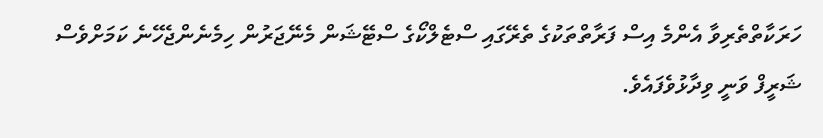ހަރަކާތްތެރިވާ އެންމެ އިސް ފަރާތްތަކުގެ ތެރޭގައި ސްޓެލްކޯގެ ސްޓޭޝަން މެނޭޖަރުން ހިމެނެންޖެހޭނެ ކަމަށްވެސް ޝަރީފް ވަނީ ވިދާޅުވެފައެވެ.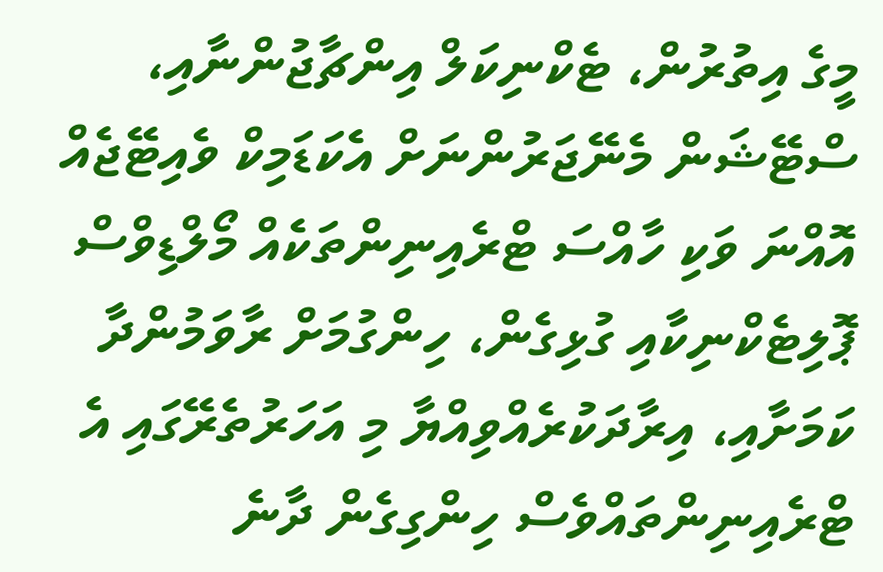މީގެ އިތުރުން، ޓެކްނިކަލް އިންޗާޖުންނާއި، ސްޓޭޝަން މެނޭޖަރުންނަށް އެކަޑަމިކް ވެއިޓޭޖެއް އޮއްނަ ވަކި ހާއްސަ ޓްރެއިނިންތަކެއް މޯލްޑިވްސް ޕޮލިޓެކްނިކާއި ގުޅިގެން، ހިންގުމަށް ރާވަމުންދާ ކަމަށާއި، އިރާދަކުރެއްވިއްޔާ މި އަހަރުތެރޭގައި އެ ޓްރެއިނިންތައްވެސް ހިންގިގެން ދާނެ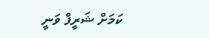ކަމަށް ޝަރީފް ވަނީ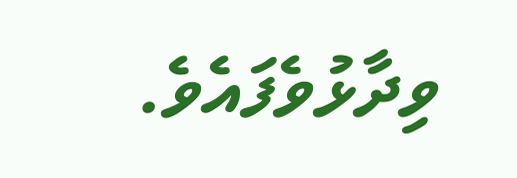ވިދާޅުވެފައެވެ.